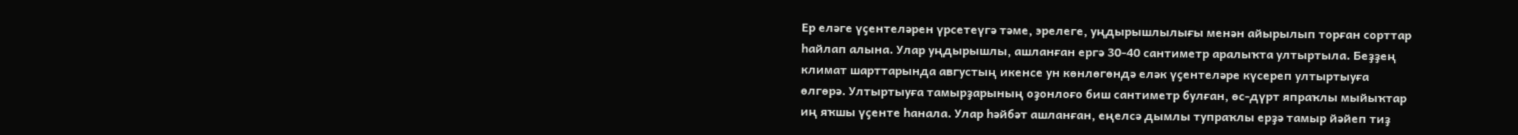Ер еләге үҫентеләрен үрсетеүгә тәме, эрелеге, уңдырышлылығы менән айырылып торған сорттар һайлап алына. Улар уңдырышлы, ашланған ергә 30-40 сантиметр аралыҡта ултыртыла. Беҙҙең климат шарттарында августың икенсе ун көнлөгөндә еләк үҫентеләре күсереп ултыртыуға өлгөрә. Ултыртыуға тамырҙарының оҙонлоғо биш сантиметр булған, өс-дүрт япраҡлы мыйыҡтар иң яҡшы үҫенте һанала. Улар һәйбәт ашланған, еңелсә дымлы тупраҡлы ерҙә тамыр йәйеп тиҙ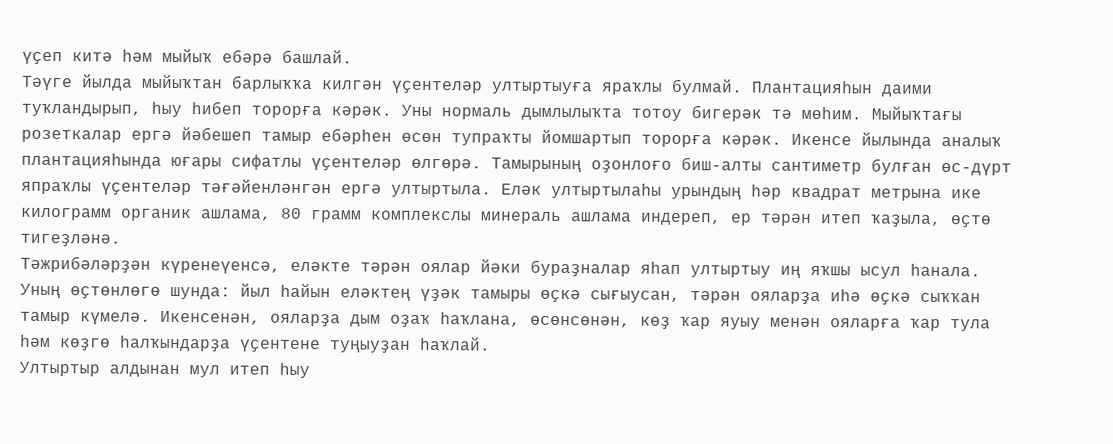үҫеп китә һәм мыйыҡ ебәрә башлай.
Тәүге йылда мыйыҡтан барлыҡҡа килгән үҫентеләр ултыртыуға яраҡлы булмай. Плантацияһын даими туҡландырып, һыу һибеп торорға кәрәк. Уны нормаль дымлылыҡта тотоу бигерәк тә мөһим. Мыйыҡтағы розеткалар ергә йәбешеп тамыр ебәрһен өсөн тупраҡты йомшартып торорға кәрәк. Икенсе йылында аналыҡ плантацияһында юғары сифатлы үҫентеләр өлгөрә. Тамырының оҙонлоғо биш-алты сантиметр булған өс-дүрт япраҡлы үҫентеләр тәғәйенләнгән ергә ултыртыла. Еләк ултыртылаһы урындың һәр квадрат метрына ике килограмм органик ашлама, 80 грамм комплекслы минераль ашлама индереп, ер тәрән итеп ҡаҙыла, өҫтө тигеҙләнә.
Тәжрибәләрҙән күренеүенсә, еләкте тәрән оялар йәки бураҙналар яһап ултыртыу иң яҡшы ысул һанала. Уның өҫтөнлөгө шунда: йыл һайын еләктең үҙәк тамыры өҫкә сығыусан, тәрән ояларҙа иһә өҫкә сыҡҡан тамыр күмелә. Икенсенән, ояларҙа дым оҙаҡ һаҡлана, өсөнсөнән, көҙ ҡар яуыу менән ояларға ҡар тула һәм көҙгө һалҡындарҙа үҫентене туңыуҙан һаҡлай.
Ултыртыр алдынан мул итеп һыу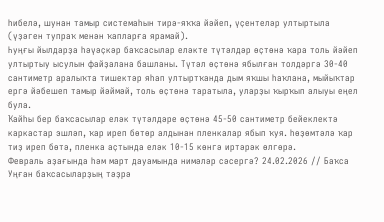һибелә, шунан тамыр системаһын тирә-яҡҡа йәйеп, үҫентеләр ултыртыла (үҙәген тупраҡ менән ҡапларға ярамай).
Һуңғы йылдарҙа һәүәҫкәр баҡсасылар еләкте түтәлдәр өҫтөнә ҡара толь йәйеп ултыртыу ысулын файҙалана башланы. Түтәл өҫтөнә ябылған толдәргә 30-40 сантиметр аралыҡта тишектәр яһап ултыртҡанда дым яҡшы һаҡлана, мыйыҡтар ергә йәбешеп тамыр йәймәй, толь өҫтөнә таратыла, уларҙы ҡырҡып алыуы еңел була.
Ҡайһы бер баҡсасылар еләк түтәлдәре өҫтөнә 45-50 сантиметр бейеклектә каркастар эшләп, ҡар иреп бөтөр алдынан пленкалар ябып ҡуя. һөҙөмтәлә ҡар тиҙ иреп бөтә, пленка аҫтында еләк 10-15 көнгә иртәрәк өлгөрә.
Февраль аҙағында һәм март дауамында нимәләр сәсергә? 24.02.2026 // Баҡса
Уңған баҡсасыларҙың тәҙрә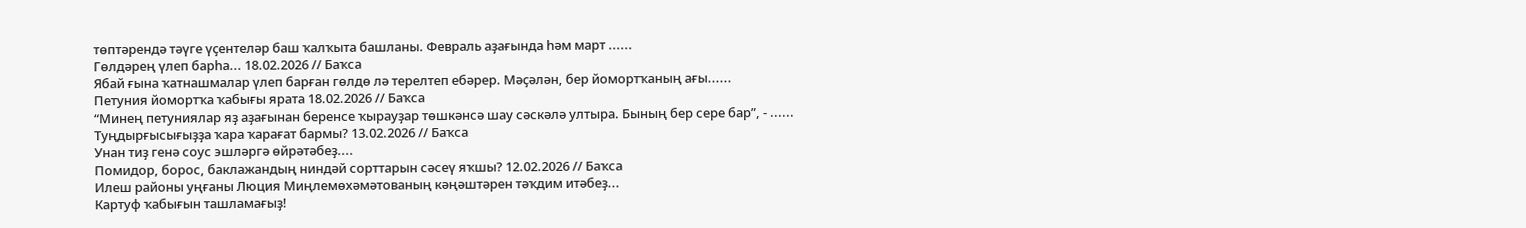төптәрендә тәүге үҫентеләр баш ҡалҡыта башланы. Февраль аҙағында һәм март ......
Гөлдәрең үлеп барһа... 18.02.2026 // Баҡса
Ябай ғына ҡатнашмалар үлеп барған гөлдө лә терелтеп ебәрер. Мәҫәлән, бер йомортҡаның ағы......
Петуния йомортҡа ҡабығы ярата 18.02.2026 // Баҡса
“Минең петуниялар яҙ аҙағынан беренсе ҡырауҙар төшкәнсә шау сәскәлә ултыра. Бының бер сере бар”, - ......
Туңдырғысығыҙҙа ҡара ҡарағат бармы? 13.02.2026 // Баҡса
Унан тиҙ генә соус эшләргә өйрәтәбеҙ....
Помидор, борос, баклажандың ниндәй сорттарын сәсеү яҡшы? 12.02.2026 // Баҡса
Илеш районы уңғаны Люция Миңлемөхәмәтованың кәңәштәрен тәҡдим итәбеҙ...
Картуф ҡабығын ташламағыҙ!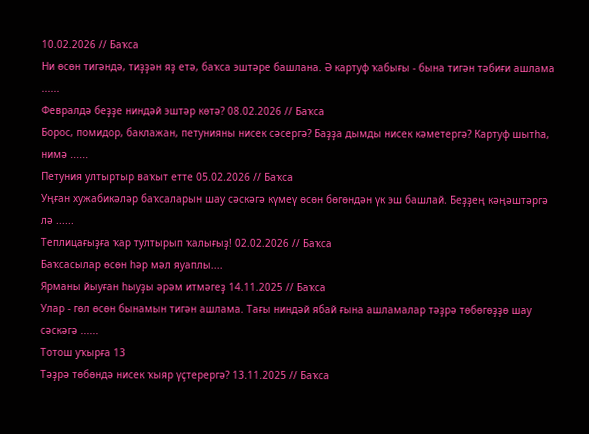10.02.2026 // Баҡса
Ни өсөн тигәндә, тиҙҙән яҙ етә, баҡса эштәре башлана. Ә картуф ҡабығы - бына тигән тәбиғи ашлама ......
Февралдә беҙҙе ниндәй эштәр көтә? 08.02.2026 // Баҡса
Борос, помидор, баклажан, петунияны нисек сәсергә? Баҙҙа дымды нисек кәметергә? Картуф шытһа, нимә ......
Петуния ултыртыр ваҡыт етте 05.02.2026 // Баҡса
Уңған хужабикәләр баҡсаларын шау сәскәгә күмеү өсөн бөгөндән үк эш башлай. Беҙҙең кәңәштәргә лә ......
Теплицағыҙға ҡар тултырып ҡалығыҙ! 02.02.2026 // Баҡса
Баҡсасылар өсөн һәр мәл яуаплы....
Ярманы йыуған һыуҙы әрәм итмәгеҙ 14.11.2025 // Баҡса
Улар - гөл өсөн бынамын тигән ашлама. Тағы ниндәй ябай ғына ашламалар тәҙрә төбөгөҙҙө шау сәскәгә ......
Тотош уҡырға 13
Тәҙрә төбөндә нисек ҡыяр үҫтерергә? 13.11.2025 // Баҡса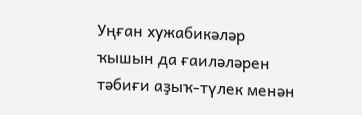Уңған хужабикәләр ҡышын да ғаиләләрен тәбиғи аҙыҡ-түлек менән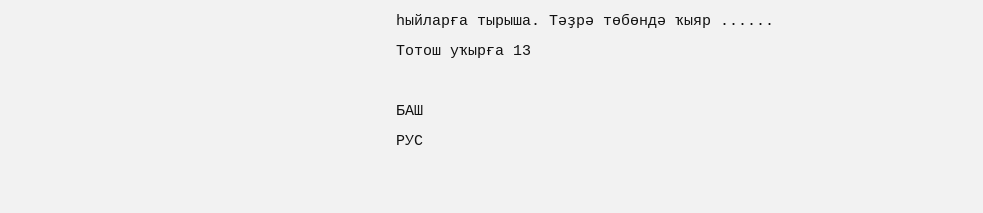һыйларға тырыша. Тәҙрә төбөндә ҡыяр ......
Тотош уҡырға 13

БАШ
РУС